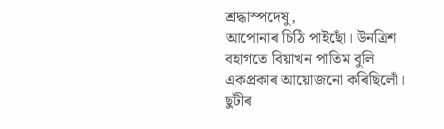শ্ৰদ্ধাস্পদেষু,
আপোনাৰ চিঠি পাইছোঁ। উনত্ৰিশ বহাগতে বিয়াখন পাতিম বুলি একপ্ৰকাৰ আয়োজনো কৰিছিলোঁ। ছুটীৰ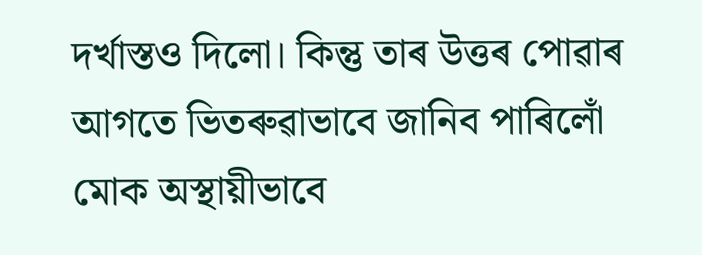দৰ্খাস্তও দিলো। কিন্তু তাৰ উত্তৰ পোৱাৰ আগতে ভিতৰুৱাভাবে জানিব পাৰিলোঁ মোক অস্থায়ীভাবে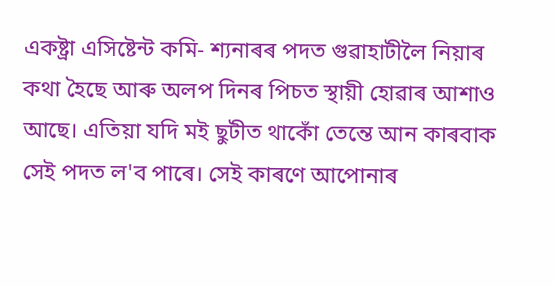একষ্ট্ৰা এসিষ্টেন্ট কমি- শ্যনাৰৰ পদত গুৱাহাটীলৈ নিয়াৰ কথা হৈছে আৰু অলপ দিনৰ পিচত স্থায়ী হোৱাৰ আশাও আছে। এতিয়া যদি মই ছুটীত থাকোঁ তেন্তে আন কাৰবাক সেই পদত ল'ব পাৰে। সেই কাৰণে আপোনাৰ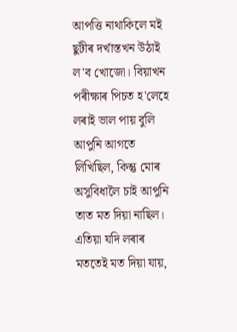আপত্তি নাথাকিলে মই ছুটীৰ দৰ্খাস্তখন উঠাই ল'ব খোজো। বিয়াখন পৰীক্ষাৰ পিচত হ'লেহে লৰাই ভাল পায় বুলি আপুনি আগতে লিখিছিল, কিন্তু মোৰ অসুবিধালৈ চাই আপুনি তাত মত দিয়া নাছিল। এতিয়া যদি লৰাৰ মততেই মত দিয়া যায়,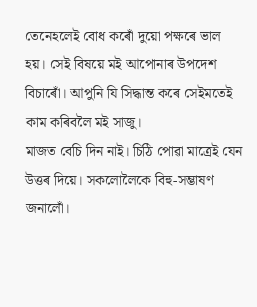তেনেহলেই বোধ কৰোঁ দুয়ো পক্ষৰে ভাল হয়। সেই বিষয়ে মই আপোনাৰ উপদেশ বিচাৰোঁ। আপুনি যি সিদ্ধান্ত কৰে সেইমতেই কাম কৰিবলৈ মই সাজু।
মাজত বেচি দিন নাই। চিঠি পোৱা মাত্ৰেই যেন উত্তৰ দিয়ে। সকলোলৈকে বিহু-সম্ভাষণ জনালোঁ।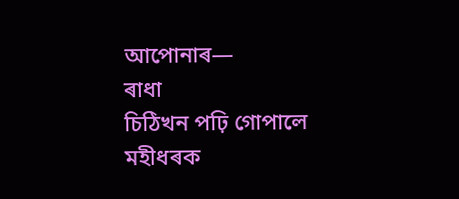আপোনাৰ—
ৰাধা
চিঠিখন পঢ়ি গোপালে মহীধৰক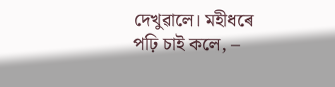দেখুৱালে। মহীধৰে
পঢ়ি চাই কলে, –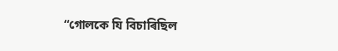“গোলকে যি বিচাৰিছিল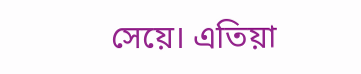সেয়ে। এতিয়া